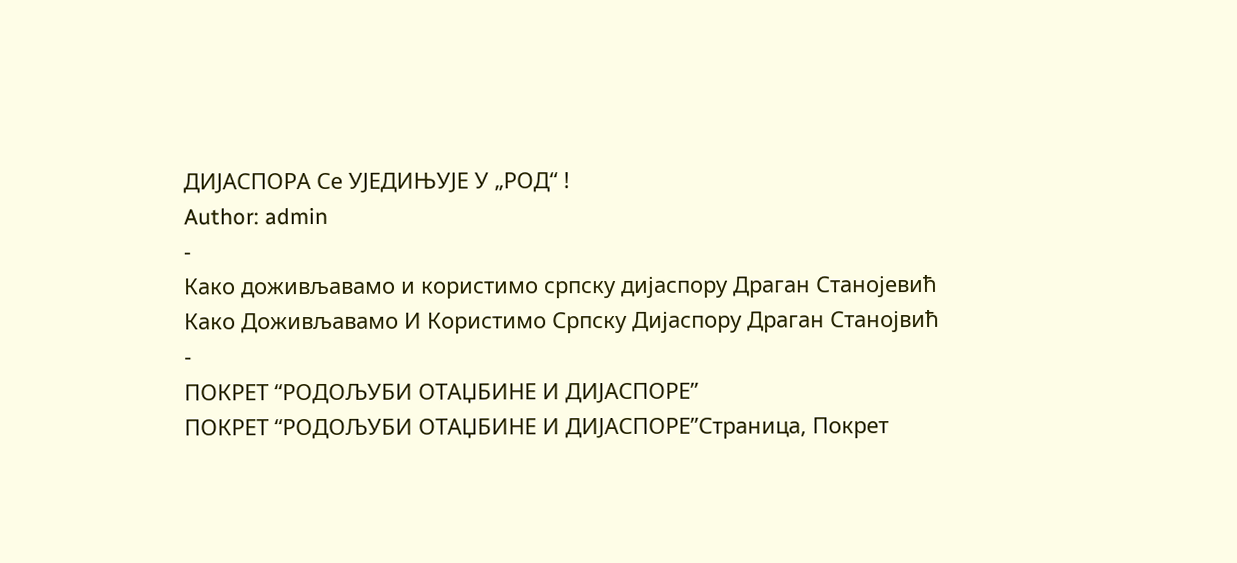ДИЈАСПОРА Се УЈЕДИЊУЈЕ У „РОД“ !
Author: admin
-
Како доживљавамо и користимо српску дијаспору Драган Станојевић
Како Доживљавамо И Користимо Српску Дијаспору Драган Станојвић
-
ПОКРЕТ “РОДОЉУБИ ОТАЏБИНЕ И ДИЈАСПОРЕ”
ПОКРЕТ “РОДОЉУБИ ОТАЏБИНЕ И ДИЈАСПОРЕ”Страница, Покрет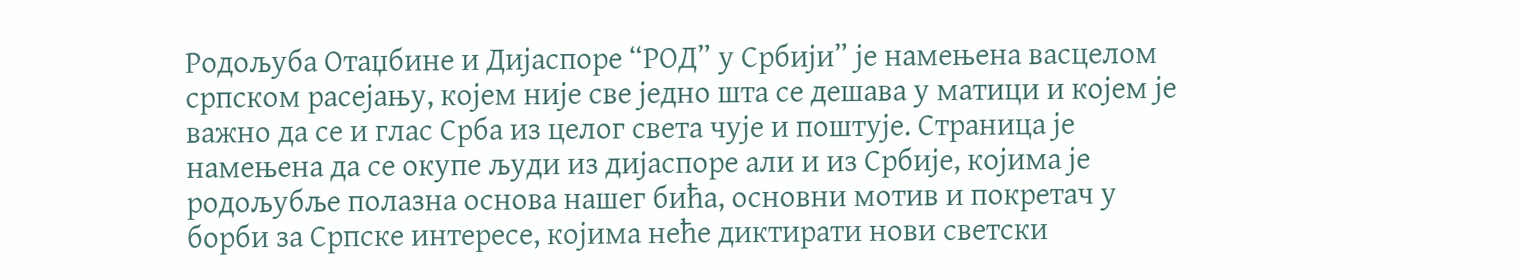Родољуба Отаџбине и Дијаспоре “РОД” у Србији” је намењена васцелом српском расејању, којем није све једно шта се дешава у матици и којем је важно да се и глас Срба из целог света чује и поштује. Страница је намењена да се окупе људи из дијаспоре али и из Србије, којима је родољубље полазна основа нашег бића, основни мотив и покретач у борби за Српске интересе, којима неће диктирати нови светски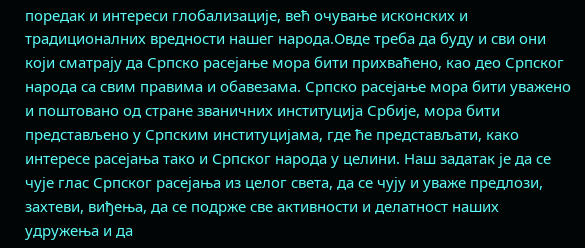поредак и интереси глобализације, већ очување исконских и традиционалних вредности нашег народа.Овде треба да буду и сви они који сматрају да Српско расејање мора бити прихваћено, као део Српског народа са свим правима и обавезама. Српско расејање мора бити уважено и поштовано од стране званичних институција Србије, мора бити представљено у Српским институцијама, где ће представљати, како интересе расејања тако и Српског народа у целини. Наш задатак је да се чује глас Српског расејања из целог света, да се чују и уваже предлози, захтеви, виђења, да се подрже све активности и делатност наших удружења и да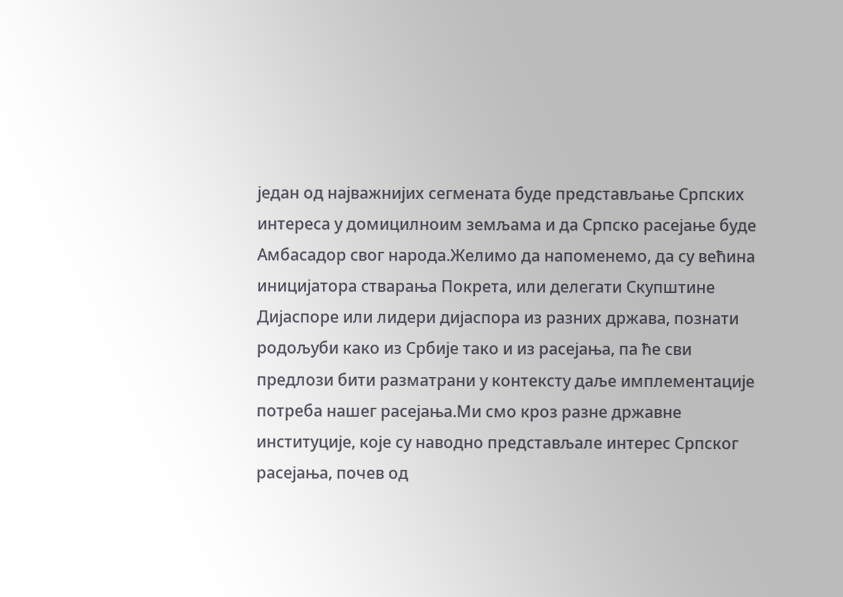један од најважнијих сегмената буде представљање Српских интереса у домицилноим земљама и да Српско расејање буде Амбасадор свог народа.Желимо да напоменемо, да су већина иницијатора стварања Покрета, или делегати Скупштине Дијаспоре или лидери дијаспора из разних држава, познати родољуби како из Србије тако и из расејања, па ће сви предлози бити разматрани у контексту даље имплементације потреба нашег расејања.Ми смо кроз разне државне институције, које су наводно представљале интерес Српског расејања, почев од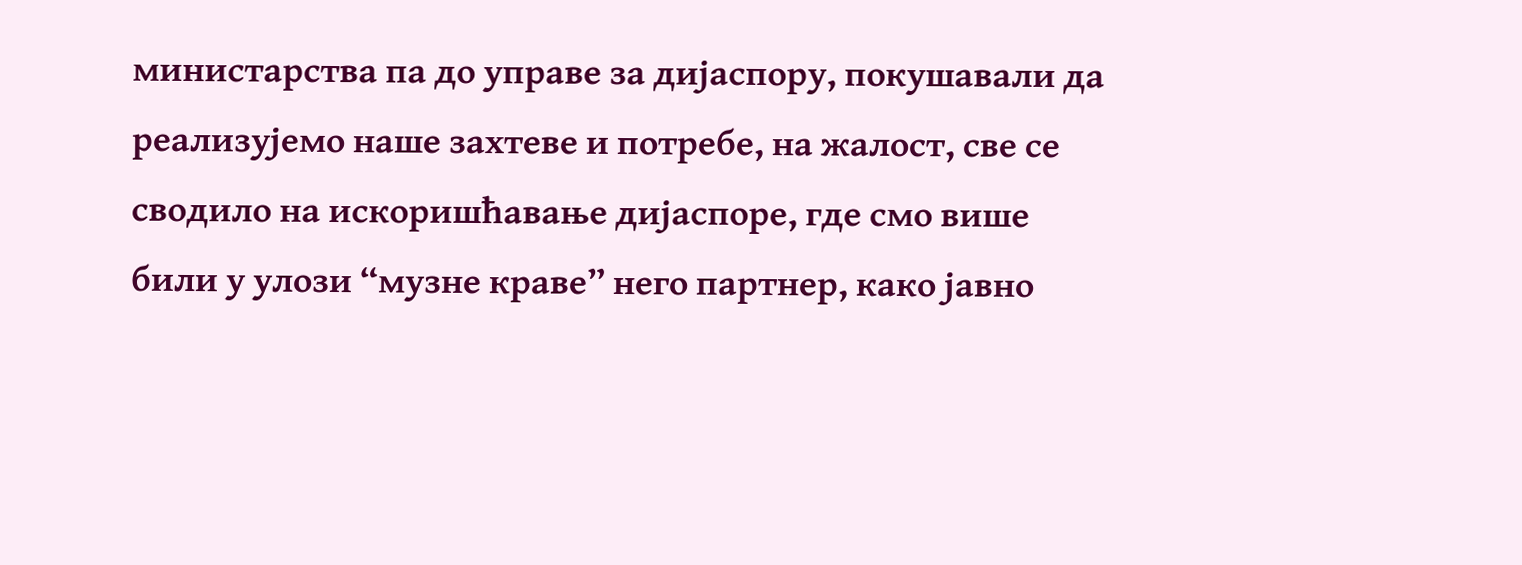министарства па до управе за дијаспору, покушавали да реализујемо наше захтеве и потребе, на жалост, све се сводило на искоришћавање дијаспоре, где смо више били у улози “музне краве” него партнер, како јавно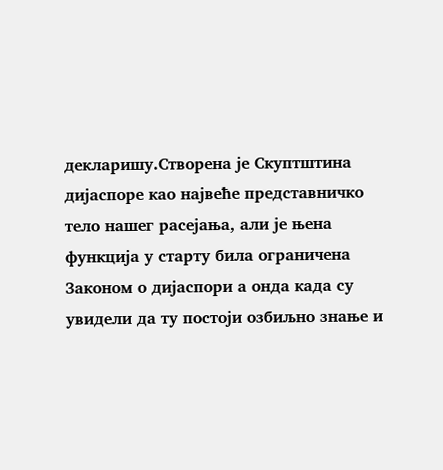декларишу.Створена је Скуптштина дијаспоре као највеће представничко тело нашег расејања, али је њена функција у старту била ограничена Законом о дијаспори а онда када су увидели да ту постоји озбиљно знање и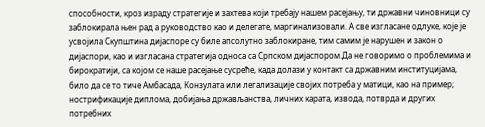способности, кроз израду стратегије и захтева који требају нашем расејању, ти државни чиновници су заблокирала њен рад а руководство као и делегате, маргинализовали. А све изгласане одлуке, које је усвојила Скупштина дијаспоре су биле апсолутно заблокиране, тим самим је нарушен и закон о дијаспори, као и изгласана стратегија односа са Српском дијаспором.Да не говоримо о проблемима и бирократији, са којом се наше расејање сусреће, када долази у контакт са државним институцијама, било да се то тиче Амбасада, Конзулата или легализације својих потреба у матици, као на пример; нострификације диплома, добијања држављанства, личних карата, извода, потврда и других потребних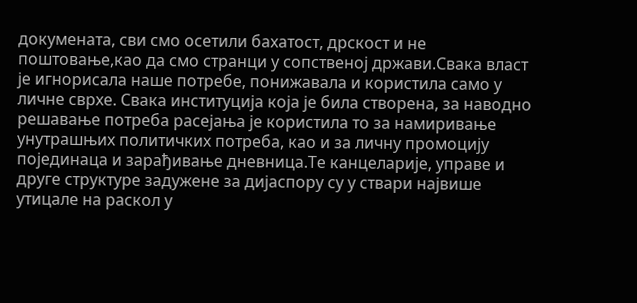докумената, сви смо осетили бахатост, дрскост и не поштовање,као да смо странци у сопственој држави.Свака власт је игнорисала наше потребе, понижавала и користила само у личне сврхе. Свака институција која је била створена, за наводно решавање потреба расејања је користила то за намиривање унутрашњих политичких потреба, као и за личну промоцију појединаца и зарађивање дневница.Те канцеларије, управе и друге структуре задужене за дијаспору су у ствари највише утицале на раскол у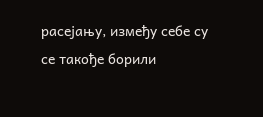расејању, између себе су се такође борили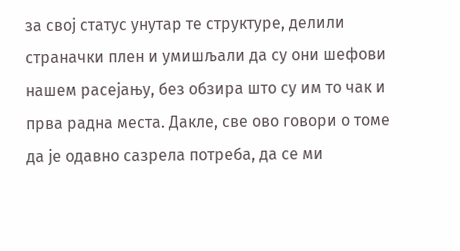за свој статус унутар те структуре, делили страначки плен и умишљали да су они шефови нашем расејању, без обзира што су им то чак и прва радна места. Дакле, све ово говори о томе да је одавно сазрела потреба, да се ми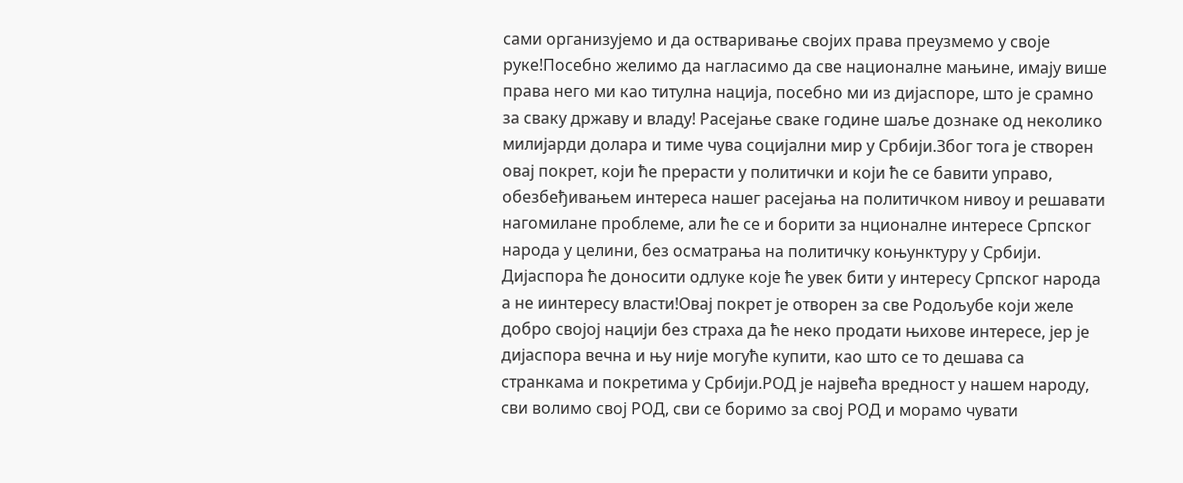сами организујемо и да остваривање својих права преузмемо у своје руке!Посебно желимо да нагласимо да све националне мањине, имају више права него ми као титулна нација, посебно ми из дијаспоре, што је срамно за сваку државу и владу! Расејање сваке године шаље дознаке од неколико милијарди долара и тиме чува социјални мир у Србији.Због тога је створен овај покрет, који ће прерасти у политички и који ће се бавити управо, обезбеђивањем интереса нашег расејања на политичком нивоу и решавати нагомилане проблеме, али ће се и борити за нционалне интересе Српског народа у целини, без осматрања на политичку коњунктуру у Србији. Дијаспора ће доносити одлуке које ће увек бити у интересу Српског народа а не иинтересу власти!Овај покрет је отворен за све Родољубе који желе добро својој нацији без страха да ће неко продати њихове интересе, јер је дијаспора вечна и њу није могуће купити, као што се то дешава са странкама и покретима у Србији.РОД је највећа вредност у нашем народу, сви волимо свој РОД, сви се боримо за свој РОД и морамо чувати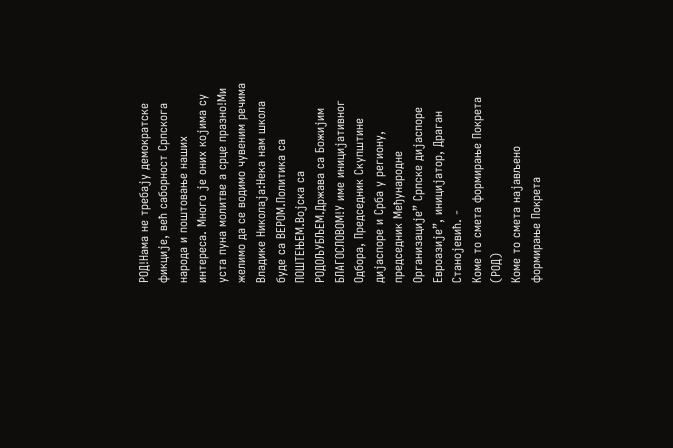РОД!Нама не требају демократске фикције, већ саборност Српскога народа и поштовање наших интереса. Много је оних којима су уста пуна молитве а срце празно!Ми желимо да се водимо чувеним речима Владике Николаја:Нека нам школа буде са ВЕРОМ.Политика са ПОШТЕЊЕМ.Војска са РОДОЉУБЉЕМ.Држава са Божијим БЛАГОСЛОВОМ!У име иницијативног Одбора, Председник Скупштине дијаспоре и Срба у региону, председник Међународне Организације” Српске дијаспоре Евроазије”, иницијатор, Драган Станојевић. -
Коме то смета формирање Покрета (РОД)
Коме то смета најављено формирање Покрета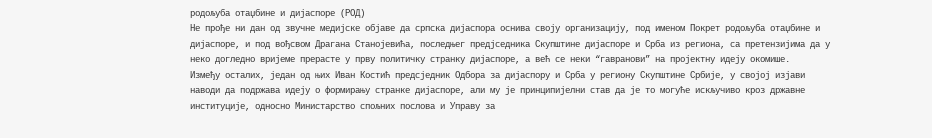родољуба отаџбине и дијаспоре (РОД)
Не прође ни дан од звучне медијске објаве да српска дијаспора оснива своју организацију, под именом Покрет родољуба отаџбине и дијаспоре, и под вођсвом Драгана Станојевића, последњег предјседника Скупштине дијаспоре и Срба из региона, са претензијима да у неко догледно вријеме прерасте у прву политичку странку дијаспоре, а већ се неки “гавранови” на пројектну идеју окомише.
Између осталих, један од њих Иван Костић предсједник Одбора за дијаспору и Срба у региону Скупштине Србије, у својој изјави наводи да подржава идеју о формирању странке дијаспоре, али му је принципијелни став да је то могуће искључиво кроз државне институције, односно Министарство спољних послова и Управу за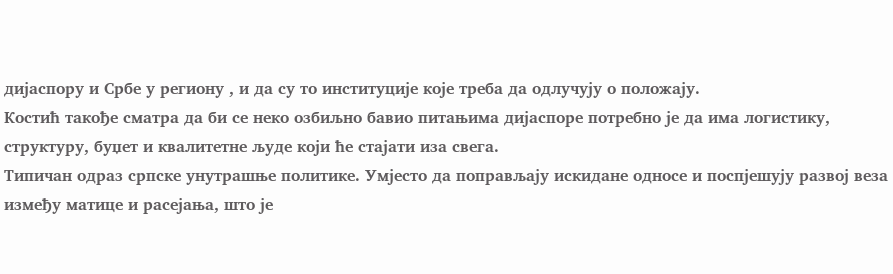дијаспору и Србе у региону , и да су то институције које треба да одлучују о положају.
Костић такође сматра да би се неко озбиљно бавио питањима дијаспоре потребно је да има логистику, структуру, буџет и квалитетне људе који ће стајати иза свега.
Типичан одраз српске унутрашње политике. Умјесто да поправљају искидане односе и поспјешују развој веза између матице и расејања, што је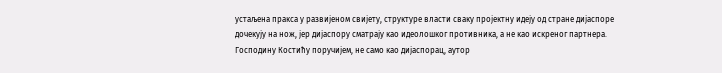устаљена пракса у развијеном свијету, структуре власти сваку пројектну идеју од стране дијаспоре дочекују на нож, јер дијаспору сматрају као идеолошког противника, а не као искреног партнера.
Господину Костићу поручијем, не само као дијаспорац, аутор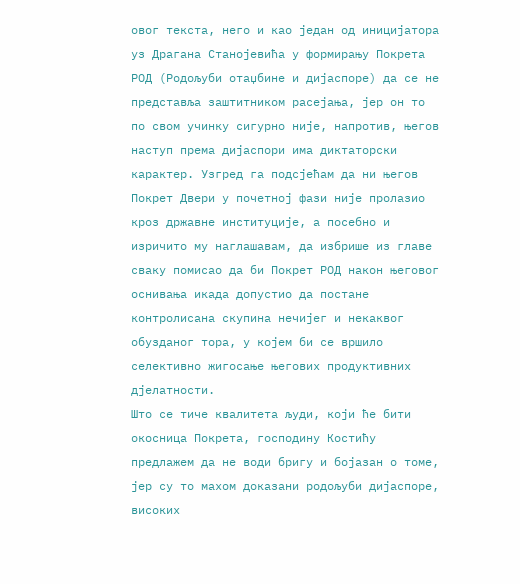овог текста, него и као један од иницијатора уз Драгана Станојевића у формирању Покрета РОД (Родољуби отаџбине и дијаспоре) да се не представља заштитником расејања, јер он то по свом учинку сигурно није, напротив, његов наступ према дијаспори има диктаторски карактер. Узгред га подсјећам да ни његов Покрет Двери у почетној фази није пролазио кроз државне институције, а посебно и изричито му наглашавам, да избрише из главе сваку помисао да би Покрет РОД након његовог оснивања икада допустио да постане контролисана скупина нечијег и некаквог обузданог тора, у којем би се вршило селективно жигосање његових продуктивних дјелатности.
Што се тиче квалитета људи, који ће бити окосница Покрета, господину Костићу предлажем да не води бригу и бојазан о томе, јер су то махом доказани родољуби дијаспоре, високих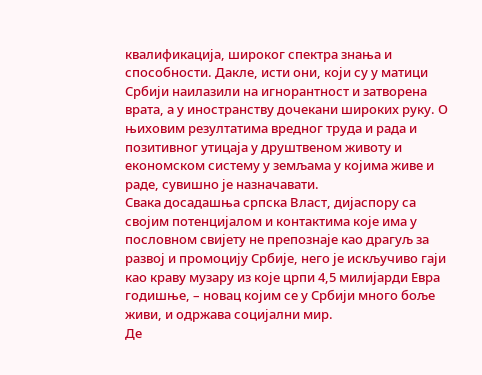квалификација, широког спектра знања и способности. Дакле, исти они, који су у матици Србији наилазили на игнорантност и затворена врата, а у иностранству дочекани широких руку. О њиховим резултатима вредног труда и рада и позитивног утицаја у друштвеном животу и економском систему у земљама у којима живе и раде, сувишно је назначавати.
Свака досадашња српска Власт, дијаспору са својим потенцијалом и контактима које има у пословном свијету не препознаје као драгуљ за развој и промоцију Србије, него је искључиво гаји као краву музару из које црпи 4,5 милијарди Евра годишње, – новац којим се у Србији много боље живи, и одржава социјални мир.
Де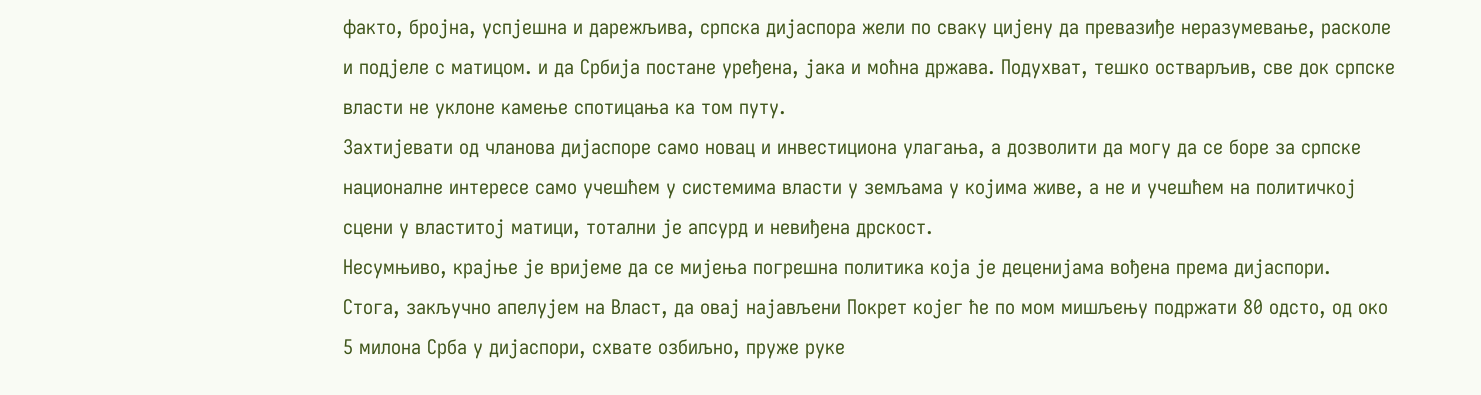факто, бројна, успјешна и дарежљива, српска дијаспора жели по сваку цијену да превазиђе неразумевање, расколе и подјеле с матицом. и да Србија постане уређена, јака и моћна држава. Подухват, тешко остварљив, све док српске власти не уклоне камење спотицања ка том путу.
Захтијевати од чланова дијаспоре само новац и инвестициона улагања, а дозволити да могу да се боре за српске националне интересе само учешћем у системима власти у земљама у којима живе, а не и учешћем на политичкој сцени у властитој матици, тотални је апсурд и невиђена дрскост.
Несумњиво, крајње је вријеме да се мијења погрешна политика која је деценијама вођена према дијаспори.
Стога, закључно апелујем на Власт, да овај најављени Покрет којег ће по мом мишљењу подржати 80 одсто, од око 5 милона Срба у дијаспори, схвате озбиљно, пруже руке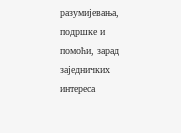разумијевања, подршке и помоћи, зарад заједничких интереса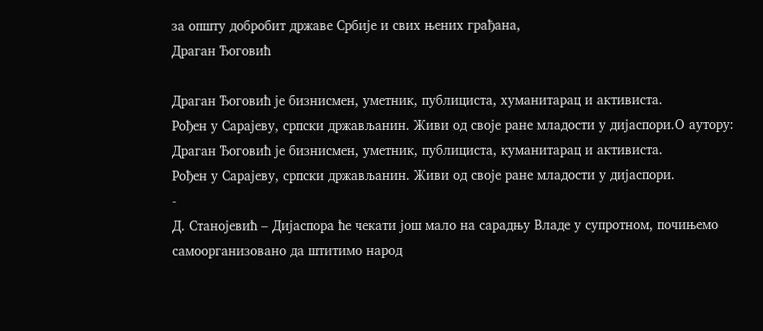за општу добробит државе Србије и свих њених грађана,
Драган Ђоговић

Драган Ђоговић је бизнисмен, уметник, публициста, хуманитарац и активиста.
Рођен у Сарајеву, српски држављанин. Живи од своје ране младости у дијаспори.О аутору:
Драган Ђоговић је бизнисмен, уметник, публициста, куманитарац и активиста.
Рођен у Сарајеву, српски држављанин. Живи од своје ране младости у дијаспори.
-
Д. Станојевић – Дијаспора ће чекати још мало на сарадњу Владе у супротном, почињемо самоорганизовано да штитимо народ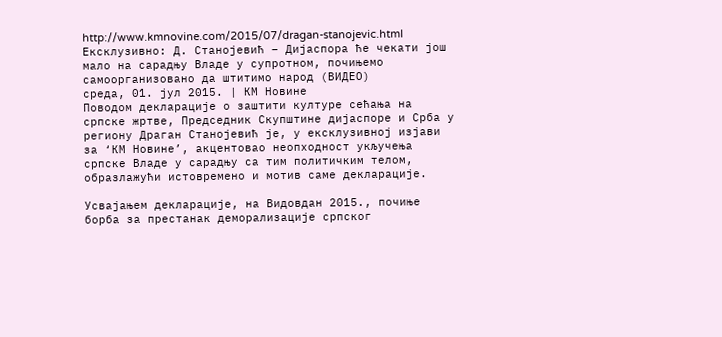http://www.kmnovine.com/2015/07/dragan-stanojevic.html
Ексклузивно: Д. Станојевић – Дијаспора ће чекати још мало на сарадњу Владе у супротном, почињемо самоорганизовано да штитимо народ (ВИДЕО)
среда, 01. јул 2015. | КМ Новине
Поводом декларације о заштити културе сећања на српске жртве, Председник Скупштине дијаспоре и Срба у региону Драган Станојевић је, у ексклузивној изјави за ‘КМ Новине’, акцентовао неопходност укључења српске Владе у сарадњу са тим политичким телом, образлажући истовремено и мотив саме декларације.

Усвајањем декларације, на Видовдан 2015., почиње борба за престанак деморализације српског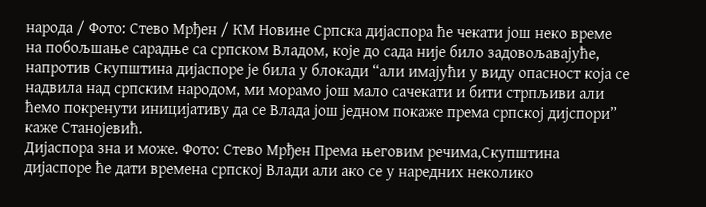народа / Фото: Стево Мрђен / КМ Новине Српска дијаспора ће чекати још неко време на побољшање сарадње са српском Владом, које до сада није било задовољавајуће, напротив Скупштина дијаспоре је била у блокади “али имајући у виду опасност која се надвила над српским народом, ми морамо још мало сачекати и бити стрпљиви али ћемо покренути иницијативу да се Влада још једном покаже према српској дијспори” каже Станојевић.
Дијаспора зна и може. Фото: Стево Мрђен Према његовим речима,Скупштина дијаспоре ће дати времена српској Влади али ако се у наредних неколико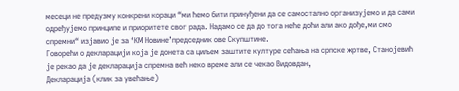месеци не предузму конкрени кораци “ми ћемо бити принуђени да се самостално организујемо и да сами одређујемо принципе и приоритете свог рада. Надамо се да до тога неће доћи али ако дође,ми смо спремни“ изјавио је за ‘КМ Новине’председник ове Скупштине.
Говорећи о декларацији која је донета са циљем заштите културе сећања на српске жртве, Станојевић је рекао да је декларација спремна већ неко време али се чекао Видовдан,
Декларација (клик за увећање)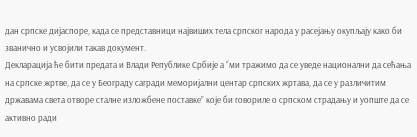дан српске дијаспоре, када се представници највиших тела српског народа у расејању окупљају како би званично и усвојили такав документ.
Декларација ће бити предата и Влади Републике Србије а “ми тражимо да се уведе национални да сећања на српске жртве, да се у Београду сагради меморијални центар српских жртава, да се у различитим државама света отворе сталне изложбене поставке” које би говориле о српском страдању и уопште да се активно ради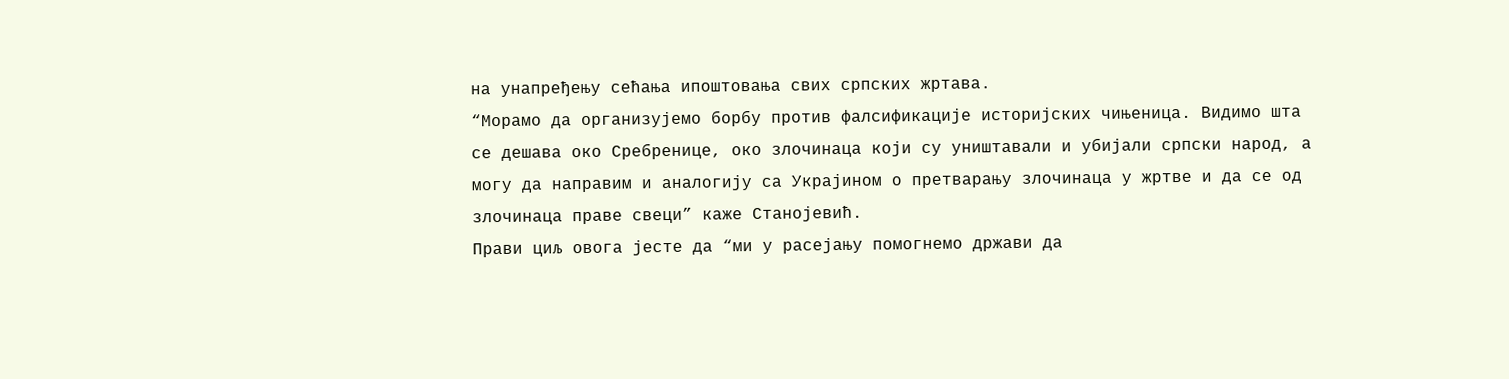на унапређењу сећања ипоштовања свих српских жртава.
“Морамо да организујемо борбу против фалсификације историјских чињеница. Видимо шта се дешава око Сребренице, око злочинаца који су уништавали и убијали српски народ, а могу да направим и аналогију са Украјином о претварању злочинаца у жртве и да се од злочинаца праве свеци” каже Станојевић.
Прави циљ овога јесте да “ми у расејању помогнемо држави да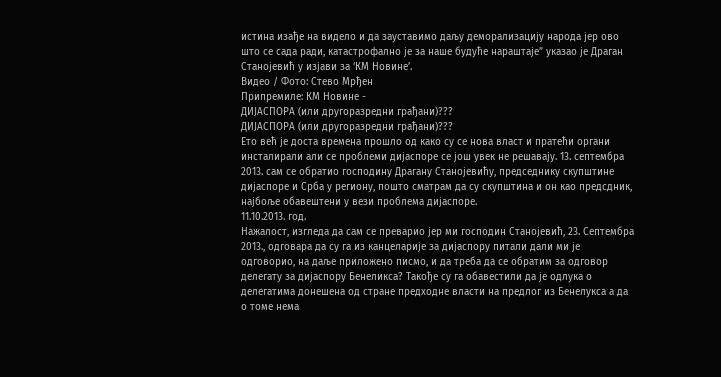истина изађе на видело и да зауставимо даљу деморализацију народа јер ово што се сада ради, катастрофално је за наше будуће нараштаје” указао је Драган Станојевић у изјави за ‘КМ Новине’.
Видео / Фото: Стево Мрђен
Припремиле: КМ Новине -
ДИЈАСПОРА (или другоразредни грађани)???
ДИЈАСПОРА (или другоразредни грађани)???
Ето већ је доста времена прошло од како су се нова власт и пратећи органи инсталирали али се проблеми дијаспоре се још увек не решавају. 13. септембра 2013. сам се обратио господину Драгану Станојевићу, председнику скупштине дијаспоре и Срба у региону, пошто сматрам да су скупштина и он као предсдник, најбоље обавештени у вези проблема дијаспоре.
11.10.2013. год.
Нажалост, изгледа да сам се преварио јер ми господин Станојевић, 23. Септембра 2013., одговара да су га из канцеларије за дијаспору питали дали ми је одговорио, на даље приложено писмо, и да треба да се обратим за одговор делегату за дијаспору Бенеликса? Такође су га обавестили да је одлука о делегатима донешена од стране предходне власти на предлог из Бенелукса а да о томе нема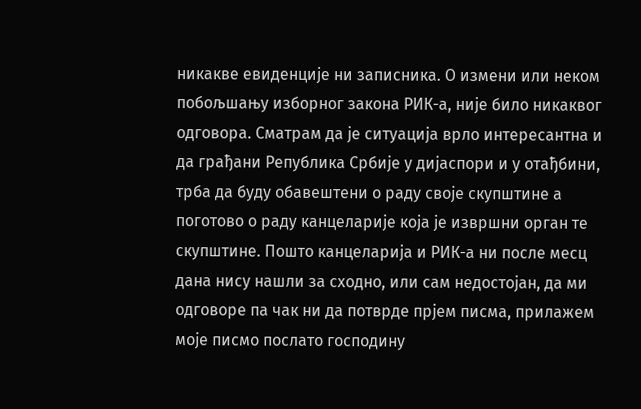никакве евиденције ни записника. О измени или неком побољшању изборног закона РИК-а, није било никаквог одговора. Сматрам да је ситуација врло интересантна и да грађани Република Србије у дијаспори и у отађбини, трба да буду обавештени о раду своје скупштине а поготово о раду канцеларије која је извршни орган те скупштине. Пошто канцеларија и РИК-а ни после месц дана нису нашли за сходно, или сам недостојан, да ми одговоре па чак ни да потврде прјем писма, прилажем моје писмо послато господину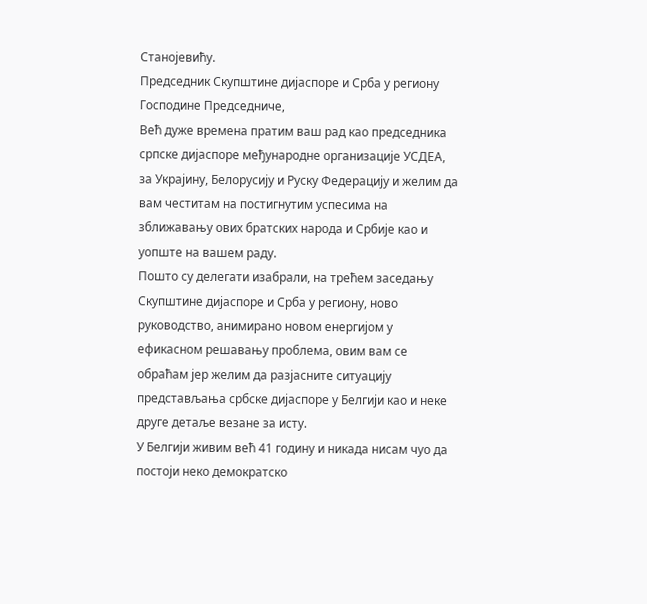Станојевићу.
Председник Скупштине дијаспоре и Срба у региону
Господине Председниче,
Већ дуже времена пратим ваш рад као председника српске дијаспоре међународне организације УСДЕА, за Украјину, Белорусију и Руску Федерацију и желим да вам честитам на постигнутим успесима на зближавању ових братских народа и Србије као и уопште на вашем раду.
Пошто су делегати изабрали, на трећем заседању Скупштине дијаспоре и Срба у региону, ново руководство, анимирано новом енергијом у ефикасном решавању проблема, овим вам се обраћам јер желим да разјасните ситуацију представљања србске дијаспоре у Белгији као и неке друге детаље везане за исту.
У Белгији живим већ 41 годину и никада нисам чуо да постоји неко демократско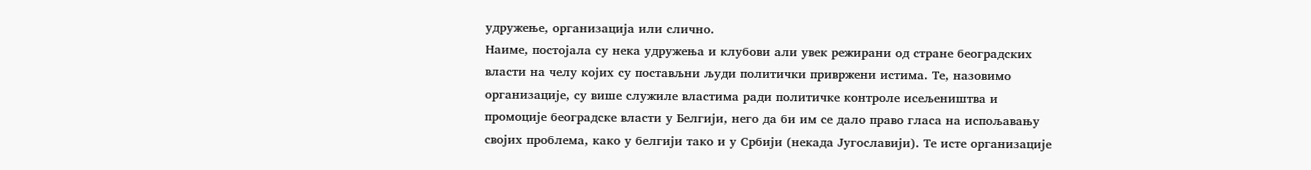удружење, организација или слично.
Наиме, постојала су нека удружења и клубови али увек режирани од стране београдских власти на челу којих су постављни људи политички привржени истима. Те, назовимо организације, су више служиле властима ради политичке контроле исељеништва и промоције београдске власти у Белгији, него да би им се дало право гласа на испољавању својих проблема, како у белгији тако и у Србији (некада Југославији). Те исте организације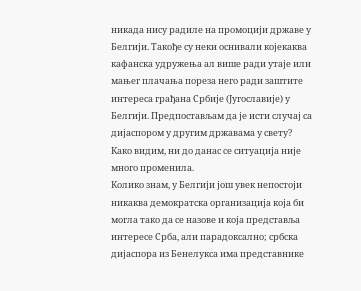никада нису радиле на промоцији државе у Белгији. Такође су неки оснивали којекаква кафанска удружења ал више ради утаје или мањег плачања пореза него ради заштите интереса грађана Србије (Југославије) у Белгији. Предпостављам да је исти случај са дијаспором у другим државама у свету?
Како видим, ни до данас се ситуација није много променила.
Колико знам, у Белгији још увек непостоји никаква демократска организација која би могла тако да се назове и која представља интересе Срба, али парадоксално; србска дијаспора из Бенелукса има представнике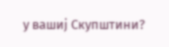у вашиј Скупштини?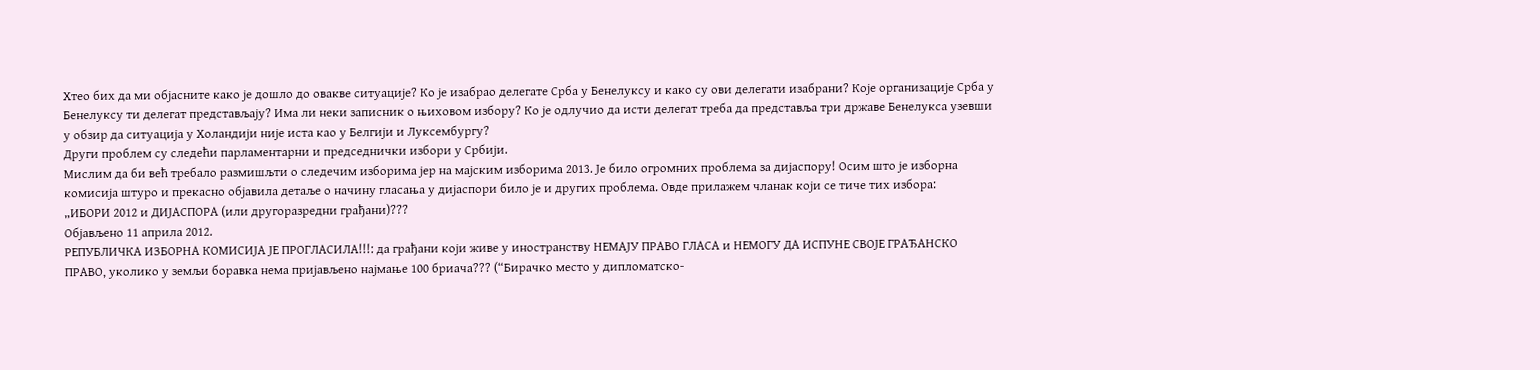Хтео бих да ми објасните како је дошло до овакве ситуације? Ко је изабрао делегате Срба у Бенелуксу и како су ови делегати изабрани? Које организације Срба у Бенелуксу ти делегат представљају? Има ли неки записник о њиховом избору? Ко је одлучио да исти делегат треба да представља три државе Бенелукса узевши у обзир да ситуација у Холандији није иста као у Белгији и Луксембургу?
Други проблем су следећи парламентарни и председнички избори у Србији.
Мислим да би већ требало размишљти о следечим изборима јер на мајским изборима 2013. Је било огромних проблема за дијаспору! Осим што је изборна комисија штуро и прекасно објавила детаље о начину гласања у дијаспори било је и других проблема. Овде прилажем чланак који се тиче тих избора:
„ИБОРИ 2012 и ДИЈАСПОРА (или другоразредни грађани)???
Објављено 11 априла 2012.
РЕПУБЛИЧКА ИЗБОРНА КОМИСИЈА ЈЕ ПРОГЛАСИЛА!!!: да грађани који живе у иностранству НEМАЈУ ПРАВО ГЛАСА и НЕМОГУ ДА ИСПУНЕ СВОЈЕ ГРАЂАНСКО ПРАВО, уколико у земљи боравка нема пријављено најмање 100 бриача??? (“Бирачко место у дипломатско-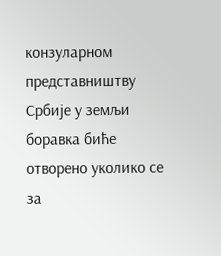конзуларном представништву Србије у земљи боравка биће отворено уколико се за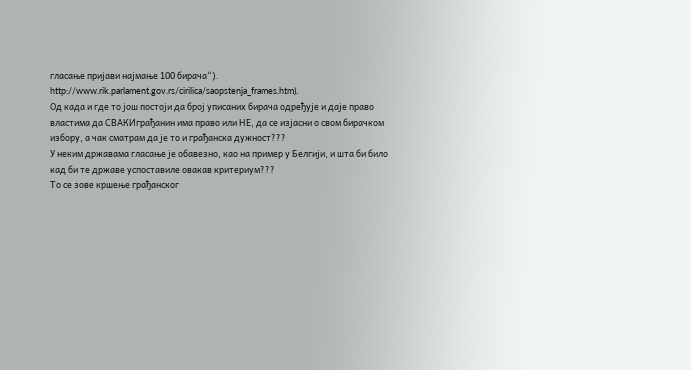гласање пријави најмање 100 бирача“).
http://www.rik.parlament.gov.rs/cirilica/saopstenja_frames.htm).
Од када и где то још постоји да број уписаних бирача одређује и даје право властима да СВАКИграђанин има право или НЕ, да се изјасни о свом бирачком избору, а чак сматрам да је то и грађанска дужност???
У неким државама гласање је обавезно, као на пример у Белгији, и шта би било кад би те државе успоставиле овакав критериум???
То се зове кршење грађанског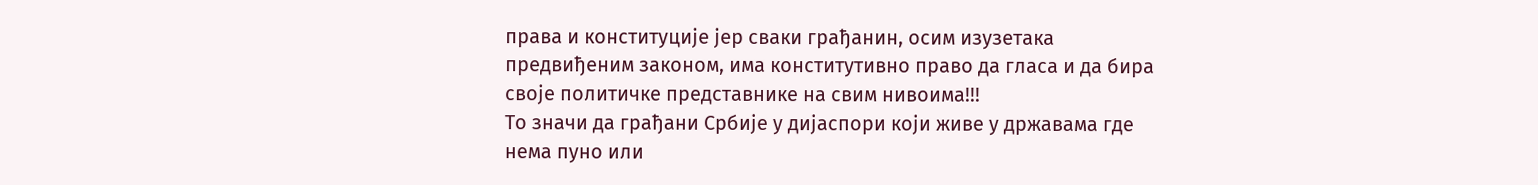права и конституције јер сваки грађанин, осим изузетака предвиђеним законом, има конститутивно право да гласа и да бира своје политичке представнике на свим нивоима!!!
То значи да грађани Србије у дијаспори који живе у државама где нема пуно или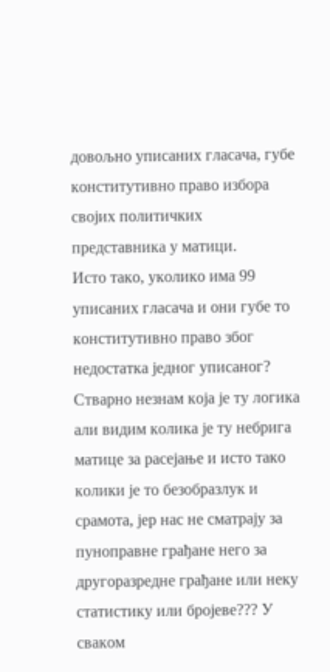довољно уписаних гласача, губе конститутивно право избора својих политичких представника у матици.
Исто тако, уколико има 99 уписаних гласача и они губе то конститутивно право због недостатка једног уписаног? Стварно незнам која је ту логика али видим колика је ту небрига матице за расејање и исто тако колики је то безобразлук и срамота, јер нас не сматрају за пуноправне грађане него за другоразредне грађане или неку статистику или бројеве??? У сваком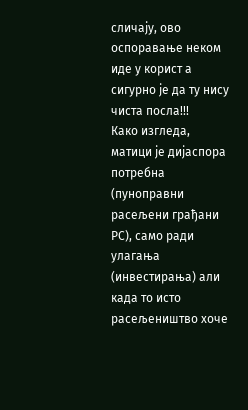сличају, ово оспоравање неком иде у корист а сигурно је да ту нису чиста посла!!!
Како изгледа, матици је дијаспора потребна (пуноправни расељени грађани РС), само ради улагања (инвестирања) али када то исто расељеништво хоче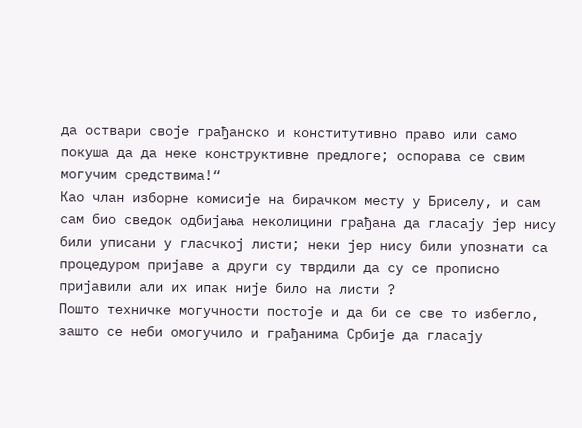да оствари своје грађанско и конститутивно право или само покуша да да неке конструктивне предлоге; оспорава се свим могучим средствима!“
Као члан изборне комисије на бирачком месту у Бриселу, и сам сам био сведок одбијања неколицини грађана да гласају јер нису били уписани у гласчкој листи; неки јер нису били упознати са процедуром пријаве а други су тврдили да су се прописно пријавили али их ипак није било на листи ?
Пошто техничке могучности постоје и да би се све то избегло, зашто се неби омогучило и грађанима Србије да гласају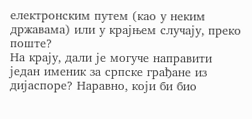електронским путем (као у неким државама) или у крајњем случају, преко поште?
На крају, дали је могуче направити један именик за српске грађане из дијаспоре? Наравно, који би био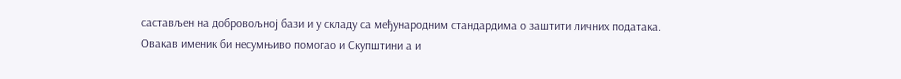састављен на добровољној бази и у складу са међународним стандардима о заштити личних података. Овакав именик би несумњиво помогао и Скупштини а и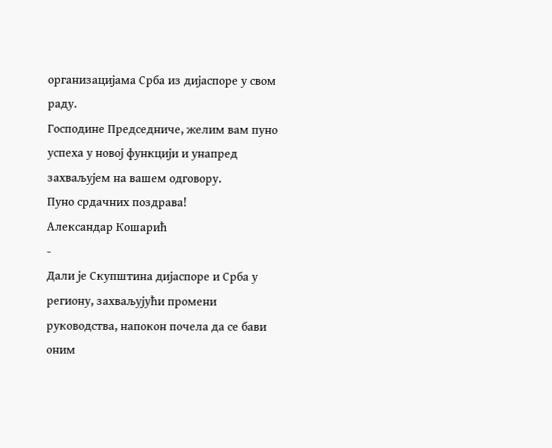организацијама Срба из дијаспоре у свом раду.
Господине Председниче, желим вам пуно успеха у новој функцији и унапред захваљујем на вашем одговору.
Пуно срдачних поздрава!
Александар Кошарић
-
Дали је Скупштина дијаспоре и Срба у региону, захваљујући промени руководства, напокон почела да се бави оним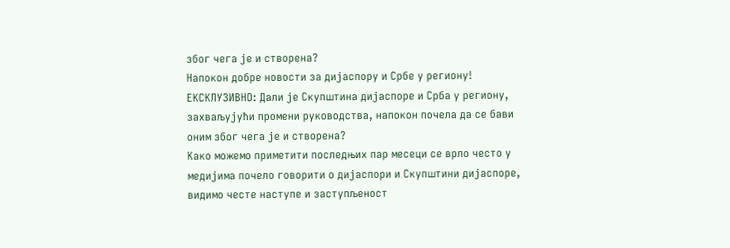због чега је и створена?
Напокон добре новости за дијаспору и Србе у региону!
ЕКСКЛУЗИВНО: Дали је Скупштина дијаспоре и Срба у региону, захваљујући промени руководства, напокон почела да се бави оним због чега је и створена?
Како можемо приметити последњих пар месеци се врло често у медијима почело говорити о дијаспори и Скупштини дијаспоре, видимо честе наступе и заступљеност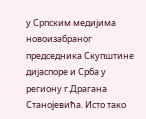у Српским медијима новоизабраног председника Скупштине дијаспоре и Срба у региону г.Драгана Станојевића. Исто тако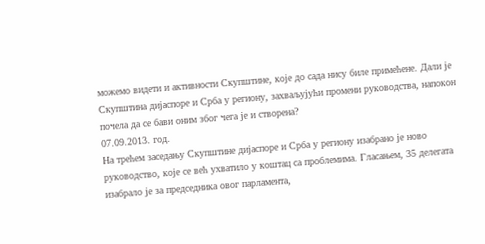можемо видети и активности Скупштине, које до сада нису биле примећене. Дали је Скупштина дијаспоре и Срба у региону, захваљујући промени руководства, напокон почела да се бави оним због чега је и створена?
07.09.2013. год.
На трећем заседању Скупштине дијаспоре и Срба у региону изабрано је ново руководство, које се већ ухватило у коштац са проблемима. Гласањем, 35 делегата изабрало је за председника овог парламента,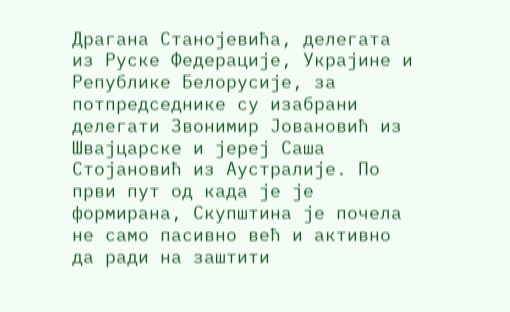Драгана Станојевића, делегата из Руске Федерације, Украјине и Републике Белорусије, за потпредседнике су изабрани делегати Звонимир Јовановић из Швајцарске и јереј Саша Стојановић из Аустралије. По први пут од када је је формирана, Скупштина је почела не само пасивно већ и активно да ради на заштити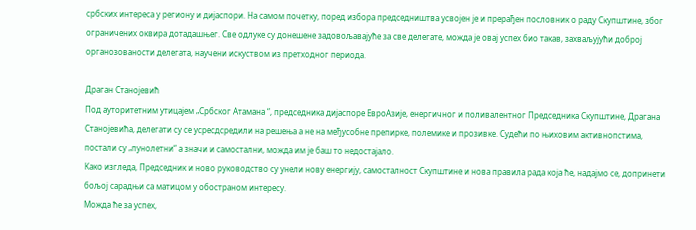србских интереса у региону и дијаспори. На самом почетку, поред избора председништва усвојен је и прерађен пословник о раду Скупштине, због ограничених оквира дотадашњег. Све одлуке су донешене задовољавајуће за све делегате, можда је овај успех био такав, захваљујући доброј органозованости делегата, научени искуством из претходног периода.

Драган Станојевић
Под ауторитетним утицајем „Србског Атамана “, председника дијаспоре ЕвроАзије, енергичног и поливалентног Председника Скупштине, Драгана Станојевића, делегати су се усресдсредили на решења а не на међусобне препирке, полемике и прозивке. Судећи по њиховим активнопстима, постали су „пунолетни“ а значи и самостални, можда им је баш то недостајало.
Како изгледа, Председник и ново руководство су унели нову енергију, самосталност Скупштине и нова правила рада која ће, надајмо се, допринети бољој сарадњи са матицом у обостраном интересу.
Можда ће за успех,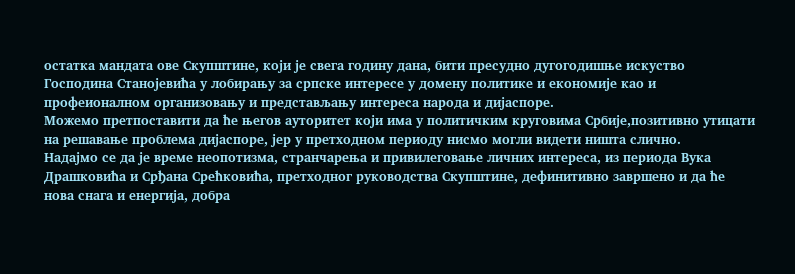остатка мандата ове Скупштине, који је свега годину дана, бити пресудно дугогодишње искуство Господина Станојевића у лобирању за српске интересе у домену политике и економије као и профеионалном организовању и представљању интереса народа и дијаспоре.
Можемо претпоставити да ће његов ауторитет који има у политичким круговима Србије,позитивно утицати на решавање проблема дијаспоре, јер у претходном периоду нисмо могли видети ништа слично.
Надајмо се да је време неопотизма, странчарења и привилеговање личних интереса, из периода Вука Драшковића и Срђана Срећковића, претходног руководства Скупштине, дефинитивно завршено и да ће нова снага и енергија, добра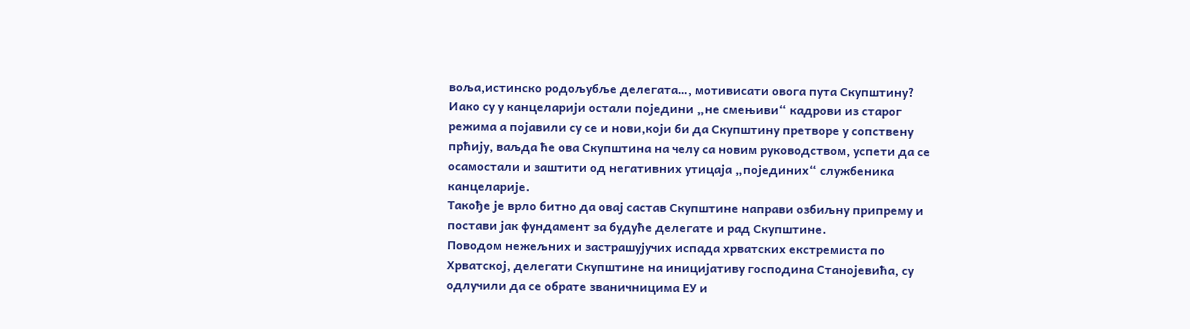воља,истинско родољубље делегата…, мотивисати овога пута Скупштину?
Иако су у канцеларији остали поједини „не смењиви“ кадрови из старог режима а појавили су се и нови,који би да Скупштину претворе у сопствену прћију, ваљда ће ова Скупштина на челу са новим руководством, успети да се осамостали и заштити од негативних утицаја „појединих“ службеника канцеларије.
Такође је врло битно да овај састав Скупштине направи озбиљну припрему и постави јак фундамент за будуће делегате и рад Скупштине.
Поводом нежељних и застрашујучих испада хрватских екстремиста по Хрватској, делегати Скупштине на иницијативу господина Станојевића, су одлучили да се обрате званичницима ЕУ и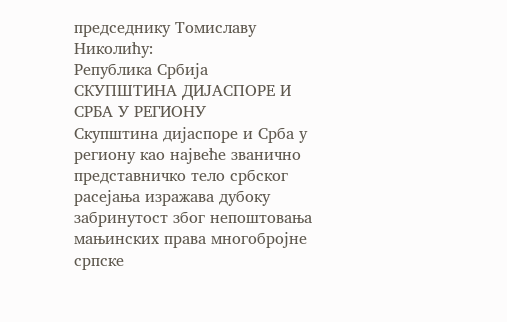председнику Томиславу Николићу:
Република Србија
СКУПШТИНА ДИЈАСПОРЕ И СРБА У РЕГИОНУ
Скупштина дијаспоре и Срба у региону као највеће званично представничко тело србског расејања изражава дубоку забринутост због непоштовања мањинских права многобројне српске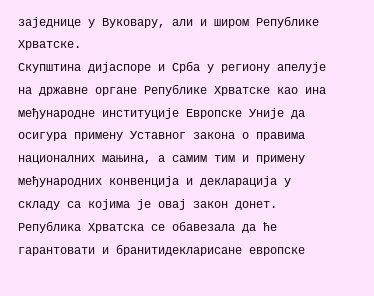заједнице у Вуковару, али и широм Републике Хрватске.
Скупштина дијаспоре и Срба у региону апелује на државне органе Републике Хрватске као ина међународне институције Европске Уније да осигура примену Уставног закона о правима националних мањина, а самим тим и примену међународних конвенција и декларација у складу са којима је овај закон донет.
Република Хрватска се обавезала да ће гарантовати и бранитидекларисане европске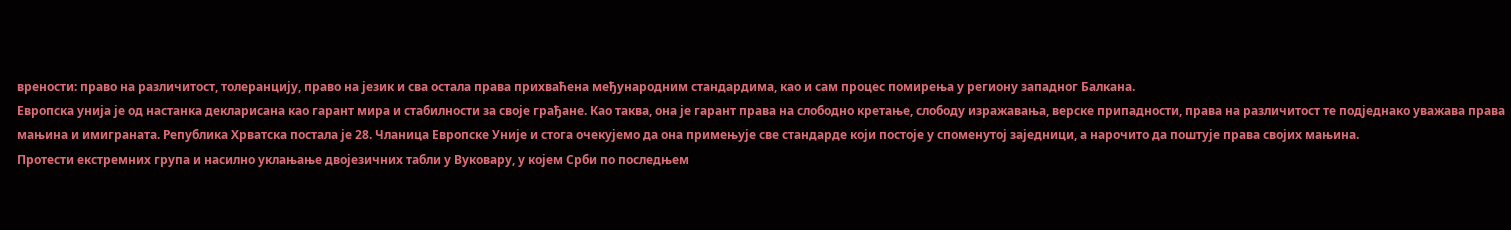врености: право на различитост, толеранцију, право на језик и сва остала права прихваћена међународним стандардима, као и сам процес помирења у региону западног Балкана.
Европска унија је од настанка декларисана као гарант мира и стабилности за своје грађане. Као таква, она је гарант права на слободно кретање, слободу изражавања, верске припадности, права на различитост те подједнако уважава права мањина и имиграната. Република Хрватска постала је 28. Чланица Европске Уније и стога очекујемо да она примењује све стандарде који постоје у споменутој заједници, а нарочито да поштује права својих мањина.
Протести екстремних група и насилно уклањање двојезичних табли у Вуковару, у којем Срби по последњем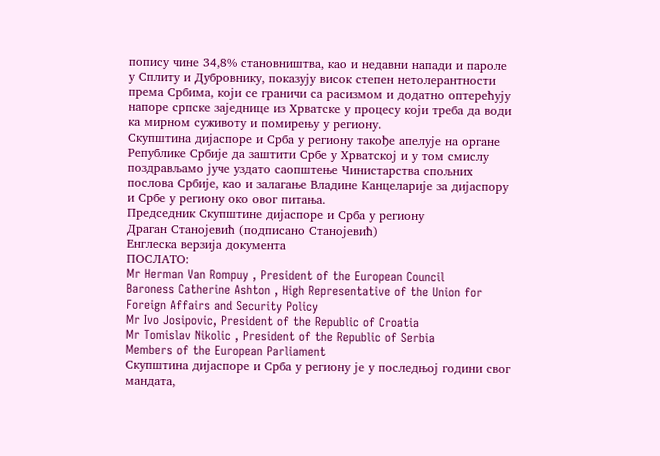попису чине 34,8% становништва, као и недавни напади и пароле у Сплиту и Дубровнику, показују висок степен нетолерантности према Србима, који се граничи са расизмом и додатно оптерећују напоре српске заједнице из Хрватске у процесу који треба да води ка мирном суживоту и помирењу у региону.
Скупштина дијаспоре и Срба у региону такође апелује на органе Републике Србије да заштити Србе у Хрватској и у том смислу поздрављамо јуче уздато саопштење Чинистарства спољних послова Србије, као и залагање Владине Канцеларије за дијаспору и Србе у региону око овог питања.
Председник Скупштине дијаспоре и Срба у региону
Драган Станојевић (подписано Станојевић)
Енглеска верзија документа
ПОСЛАТО:
Mr Herman Van Rompuy , President of the European Council
Baroness Catherine Ashton , High Representative of the Union for Foreign Affairs and Security Policy
Mr Ivo Josipovic, President of the Republic of Croatia
Mr Tomislav Nikolic , President of the Republic of Serbia
Members of the European Parliament
Скупштина дијаспоре и Срба у региону је у последњој години свог мандата,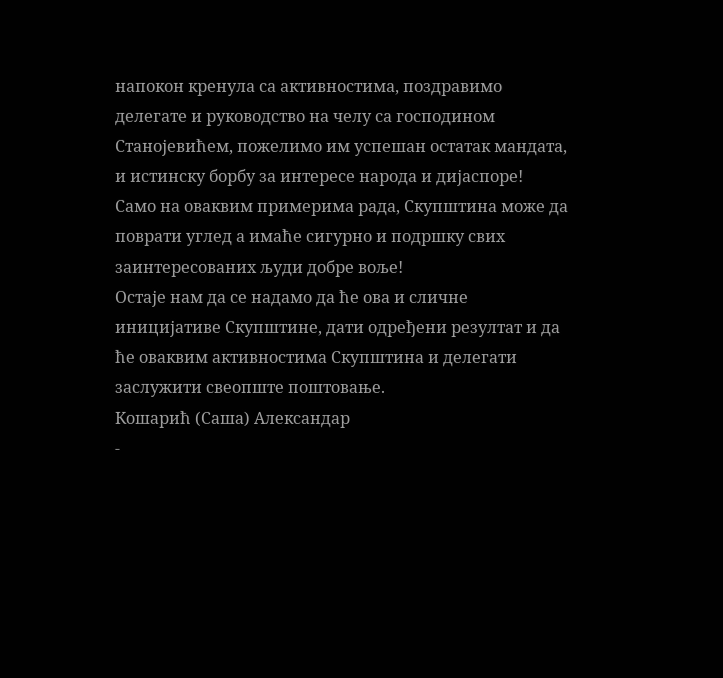напокон кренула са активностима, поздравимо делегате и руководство на челу са господином Станојевићем, пожелимо им успешан остатак мандата, и истинску борбу за интересе народа и дијаспоре!
Само на оваквим примерима рада, Скупштина може да поврати углед а имаће сигурно и подршку свих заинтересованих људи добре воље!
Остаје нам да се надамо да ће ова и сличне иницијативе Скупштине, дати одређени резултат и да ће оваквим активностима Скупштина и делегати заслужити свеопште поштовање.
Кошарић (Саша) Александар
-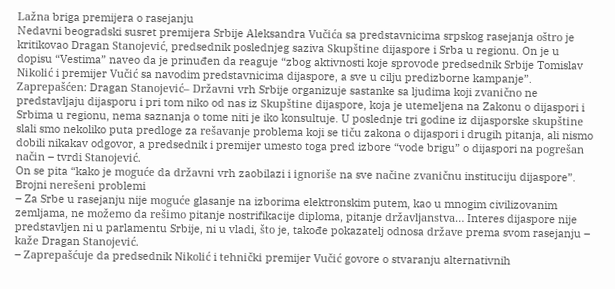Lažna briga premijera o rasejanju
Nedavni beogradski susret premijera Srbije Aleksandra Vučića sa predstavnicima srpskog rasejanja oštro je kritikovao Dragan Stanojević, predsednik poslednjeg saziva Skupštine dijaspore i Srba u regionu. On je u dopisu “Vestima” naveo da je prinuđen da reaguje “zbog aktivnosti koje sprovode predsednik Srbije Tomislav Nikolić i premijer Vučić sa navodim predstavnicima dijaspore, a sve u cilju predizborne kampanje”.
Zaprepašćen: Dragan Stanojević– Državni vrh Srbije organizuje sastanke sa ljudima koji zvanično ne predstavljaju dijasporu i pri tom niko od nas iz Skupštine dijaspore, koja je utemeljena na Zakonu o dijaspori i Srbima u regionu, nema saznanja o tome niti je iko konsultuje. U poslednje tri godine iz dijasporske skupštine slali smo nekoliko puta predloge za rešavanje problema koji se tiču zakona o dijaspori i drugih pitanja, ali nismo dobili nikakav odgovor, a predsednik i premijer umesto toga pred izbore “vode brigu” o dijaspori na pogrešan način – tvrdi Stanojević.
On se pita “kako je moguće da državni vrh zaobilazi i ignoriše na sve načine zvaničnu instituciju dijaspore”.
Brojni nerešeni problemi
– Za Srbe u rasejanju nije moguće glasanje na izborima elektronskim putem, kao u mnogim civilizovanim zemljama, ne možemo da rešimo pitanje nostrifikacije diploma, pitanje državljanstva… Interes dijaspore nije predstavljen ni u parlamentu Srbije, ni u vladi, što je, takođe pokazatelj odnosa države prema svom rasejanju – kaže Dragan Stanojević.
– Zaprepašćuje da predsednik Nikolić i tehnički premijer Vučić govore o stvaranju alternativnih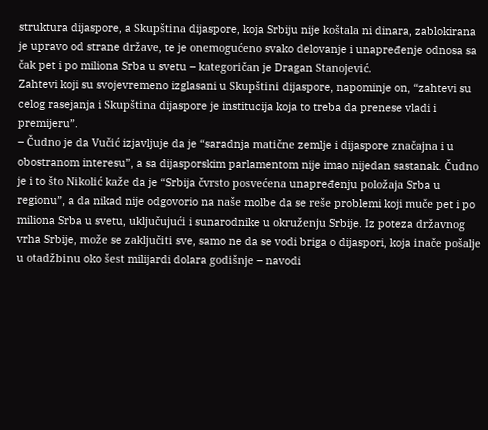struktura dijaspore, a Skupština dijaspore, koja Srbiju nije koštala ni dinara, zablokirana je upravo od strane države, te je onemogućeno svako delovanje i unapređenje odnosa sa čak pet i po miliona Srba u svetu – kategoričan je Dragan Stanojević.
Zahtevi koji su svojevremeno izglasani u Skupštini dijaspore, napominje on, “zahtevi su celog rasejanja i Skupština dijaspore je institucija koja to treba da prenese vladi i premijeru”.
– Čudno je da Vučić izjavljuje da je “saradnja matične zemlje i dijaspore značajna i u obostranom interesu”, a sa dijasporskim parlamentom nije imao nijedan sastanak. Čudno je i to što Nikolić kaže da je “Srbija čvrsto posvećena unapređenju položaja Srba u regionu”, a da nikad nije odgovorio na naše molbe da se reše problemi koji muče pet i po miliona Srba u svetu, uključujući i sunarodnike u okruženju Srbije. Iz poteza državnog vrha Srbije, može se zaključiti sve, samo ne da se vodi briga o dijaspori, koja inače pošalje u otadžbinu oko šest milijardi dolara godišnje – navodi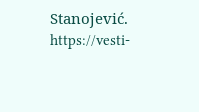Stanojević.
https://vesti-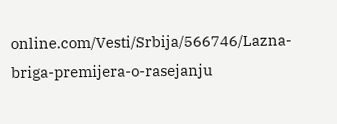online.com/Vesti/Srbija/566746/Lazna-briga-premijera-o-rasejanju